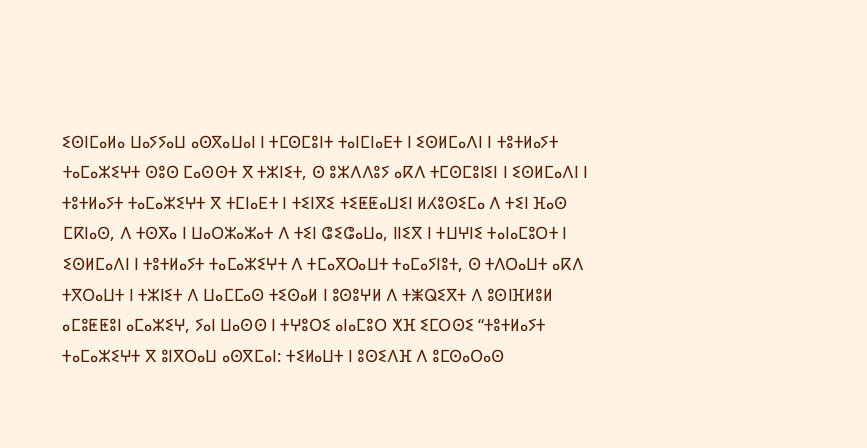ⵉⵙⵏⵎⴰⵍⴰ ⵡⴰⵢⵢⴰⵡ ⴰⵙⴳⴰⵡⴰⵏ ⵏ ⵜⵎⵙⵎⵓⵏⵜ ⵜⴰⵏⵎⵏⴰⴹⵜ ⵏ ⵉⵙⵍⵎⴰⴷⵏ ⵏ ⵜⵓⵜⵍⴰⵢⵜ ⵜⴰⵎⴰⵣⵉⵖⵜ ⵙⵓⵙ ⵎⴰⵙⵙⵜ ⴳ ⵜⵣⵏⵉⵜ, ⵙ ⵓⵣⴷⴷⵓⵢ ⴰⴽⴷ ⵜⵎⵙⵎⵓⵏⵉⵏ ⵏ ⵉⵙⵍⵎⴰⴷⵏ ⵏ ⵜⵓⵜⵍⴰⵢⵜ ⵜⴰⵎⴰⵣⵉⵖⵜ ⴳ ⵜⵎⵏⴰⴹⵜ ⵏ ⵜⵉⵏⴳⵉ ⵜⵉⵟⵟⴰⵡⵉⵏ ⵍⵃⵓⵙⵉⵎⴰ ⴷ ⵜⵉⵏ ⴼⴰⵙ ⵎⴽⵏⴰⵙ, ⴷ ⵜⵙⴳⴰ ⵏ ⵡⴰⵔⵣⴰⵣⴰⵜ ⴷ ⵜⵉⵏ ⵛⵉⵛⴰⵡⴰ, ⵏⵏⵉⴳ ⵏ ⵜⵡⵖⵏⵉ ⵜⴰⵏⴰⵎⵓⵔⵜ ⵏ ⵉⵙⵍⵎⴰⴷⵏ ⵏ ⵜⵓⵜⵍⴰⵢⵜ ⵜⴰⵎⴰⵣⵉⵖⵜ ⴷ ⵜⵎⴰⴳⵔⴰⵡⵜ ⵜⴰⵎⴰⵢⵏⵓⵜ, ⵙ ⵜⴷⵔⴰⵡⵜ ⴰⴽⴷ ⵜⴳⵔⴰⵡⵜ ⵏ ⵜⵣⵏⵉⵜ ⴷ ⵡⴰⵎⵎⴰⵙ ⵜⵉⵙⴰⵍ ⵏ ⵓⵙⵓⵖⵍ ⴷ ⵜⵥⵕⵉⴳⵜ ⴷ ⵓⵙⵏⴼⵍⵓⵍ ⴰⵎⵓⵟⵟⵓⵏ ⴰⵎⴰⵣⵉⵖ, ⵢⴰⵏ ⵡⴰⵙⵙ ⵏ ⵜⵖⵓⵔⵉ ⴰⵏⴰⵎⵓⵔ ⵅⴼ ⵉⵎⵔⵙⵉ “ⵜⵓⵜⵍⴰⵢⵜ ⵜⴰⵎⴰⵣⵉⵖⵜ ⴳ ⵓⵏⴳⵔⴰⵡ ⴰⵙⴳⵎⴰⵏ: ⵜⵉⵍⴰⵡⵜ ⵏ ⵓⵙⵉⴷⴼ ⴷ ⵓⵎⵙⴰⵔⴰⵙ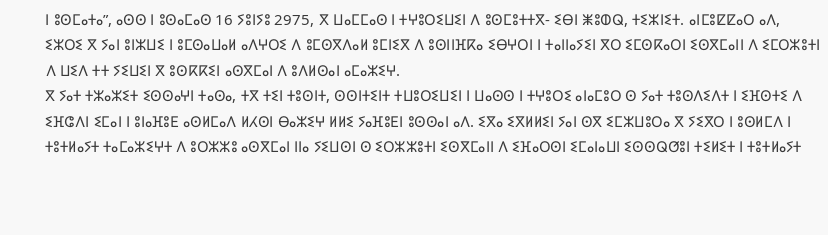ⵏ ⵓⵙⵎⴰⵜⴰ”, ⴰⵙⵙ ⵏ ⵓⵙⴰⵎⴰⵙ 16 ⵢⵓⵏⵢⵓ 2975, ⴳ ⵡⴰⵎⵎⴰⵙ ⵏ ⵜⵖⵓⵔⵉⵡⵉⵏ ⴷ ⵓⵙⵎⵓⵜⵜⴳ- ⵉⴱⵏ ⵥⵓⵀⵕ, ⵜⵉⵣⵏⵉⵜ. ⴰⵏⵎⵓⵇⵇⴰⵔ ⴰⴷ, ⵉⵣⵔⵉ ⴳ ⵢⴰⵏ ⵓⵏⵣⵡⵉ ⵏ ⵓⵎⵙⴰⵡⴰⵍ ⴰⴷⵖⵔⵉ ⴷ ⵓⵎⵙⴳⴷⴰⵍ ⵓⵎⵏⵉⴳ ⴷ ⵓⵙⵏⵏⴼⴽⴰ ⵉⴱⵖⵔⵏ ⵏ ⵜⴰⵏⵏⴰⵢⵉⵏ ⴳⵔ ⵉⵎⵙⴽⴰⵔⵏ ⵉⵙⴳⵎⴰⵏⵏ ⴷ ⵉⵎⵔⵣⵓⵜⵏ ⴷ ⵡⵉⴷ ⵜⵜ ⵢⵉⵡⵉⵏ ⴳ ⵓⵙⴽⴽⵉⵏ ⴰⵙⴳⵎⴰⵏ ⴷ ⵓⴷⵍⵙⴰⵏ ⴰⵎⴰⵣⵉⵖ.
ⴳ ⵢⴰⵜ ⵜⵣⴰⵣⵉⵜ ⵉⵙⵙⴰⵖⵏ ⵜⴰⵙⴰ, ⵜⴳ ⵜⵉⵏ ⵜⵓⵙⵏⵜ, ⵙⵙⵏⵜⵉⵏⵜ ⵜⵡⵓⵔⵉⵡⵉⵏ ⵏ ⵡⴰⵙⵙ ⵏ ⵜⵖⵓⵔⵉ ⴰⵏⴰⵎⵓⵔ ⵙ ⵢⴰⵜ ⵜⵓⵙⴷⵉⴷⵜ ⵏ ⵉⴼⵙⵜⵉ ⴷ ⵉⴼⵛⴷⵏ ⵉⵎⴰⵏ ⵏ ⵓⵏⴰⴼⵓⴹ ⴰⵙⵍⵎⴰⴷ ⵍⵃⵙⵏ ⴱⴰⵣⵉⵖ ⵍⵍⵉ ⵢⴰⴼⵓⴹⵏ ⵓⵙⵙⴰⵏ ⴰⴷ. ⵉⴳⴰ ⵉⴳⵍⵍⵉⵏ ⵢⴰⵏ ⵙⴳ ⵉⵎⵣⵡⵓⵔⴰ ⴳ ⵢⵉⴳⵔ ⵏ ⵓⵙⵍⵎⴷ ⵏ ⵜⵓⵜⵍⴰⵢⵜ ⵜⴰⵎⴰⵣⵉⵖⵜ ⴷ ⵓⵔⵣⵣⵓ ⴰⵙⴳⵎⴰⵏ ⵏⵏⴰ ⵢⵉⵡⵙⵏ ⵙ ⵉⵔⵣⵣⵓⵜⵏ ⵉⵙⴳⵎⴰⵏⵏ ⴷ ⵉⴼⴰⵔⵙⵏ ⵉⵎⴰⵏⴰⵡⵏ ⵉⵙⵙⵕⵚⵓⵏ ⵜⵉⵍⵉⵜ ⵏ ⵜⵓⵜⵍⴰⵢⵜ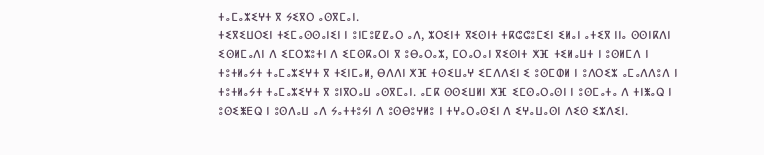ⵜⴰⵎⴰⵣⵉⵖⵜ ⴳ ⵢⵉⴳⵔ ⴰⵙⴳⵎⴰⵏ.
ⵜⵉⴳⵉⵡⵔⵉⵏ ⵜⵉⵎⴰⵙⵙⴰⵏⵉⵏ ⵏ ⵓⵏⵎⵓⵇⵇⴰⵔ ⴰⴷ, ⵣⵔⵉⵏⵜ ⴳⵉⵙⵏⵜ ⵜⴽⵛⵛⵓⵎⵉⵏ ⵉⵍⴰⵏ ⴰⵜⵉⴳ ⵏⵏⴰ ⵙⵙⵏⴽⴷⵏ ⵉⵙⵍⵎⴰⴷⵏ ⴷ ⵉⵎⵔⵣⵓⵜⵏ ⴷ ⵉⵎⵙⴽⴰⵔⵏ ⴳ ⵓⴱⴰⵔⴰⵣ, ⵎⵔⴰⵔⴰⵏ ⴳⵉⵙⵏⵜ ⵅⴼ ⵜⵉⵍⴰⵡⵜ ⵏ ⵓⵙⵍⵎⴷ ⵏ ⵜⵓⵜⵍⴰⵢⵜ ⵜⴰⵎⴰⵣⵉⵖⵜ ⴳ ⵜⵉⵏⵎⴰⵍ, ⴱⴷⴷⵏ ⵅⴼ ⵜⵙⵉⵡⴰⵖ ⵉⵎⴷⴷⵉⵏ ⵉ ⵓⵙⵎⵀⵍ ⵏ ⵓⴷⵔⵉⵣ ⴰⵎⴰⴷⴷⵓⴷ ⵏ ⵜⵓⵜⵍⴰⵢⵜ ⵜⴰⵎⴰⵣⵉⵖⵜ ⴳ ⵓⵏⴳⵔⴰⵡ ⴰⵙⴳⵎⴰⵏ. ⴰⵎⴽ ⵙⵙⵉⵡⵍⵏ ⵅⴼ ⵉⵎⵙⴰⵔⴰⵙⵏ ⵏ ⵓⵙⵎⴰⵜⴰ ⴷ ⵜⵏⵥⴰⵕ ⵏ ⵓⵙⵉⵥⴹⵕ ⵏ ⵓⵙⴷⴰⵡ ⴰⴷ ⵢⴰⵜⵜⵓⵢⵏ ⴷ ⵓⵙⴱⵓⵖⵍⵓ ⵏ ⵜⵖⴰⵔⴰⵙⵉⵏ ⴷ ⵉⵖⴰⵡⴰⵙⵏ ⴷⵉⵙ ⵉⵣⴷⵉⵏ.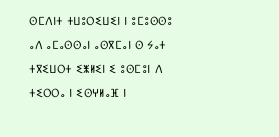ⵙⵎⴷⵏⵜ ⵜⵡⵓⵔⵉⵡⵉⵏ ⵏ ⵓⵎⵓⵙⵙⵓ ⴰⴷ ⴰⵎⴰⵙⵙⴰⵏ ⴰⵙⴳⵎⴰⵏ ⵙ ⵢⴰⵜ ⵜⴳⵉⵡⵔⵜ ⵉⵥⵍⵉⵏ ⵉ ⵓⵙⵎⵓⵏ ⴷ ⵜⵉⵔⵔⴰ ⵏ ⵉⵙⵖⵍⴰⴼ ⵏ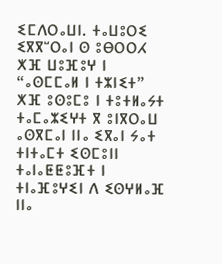ⵉⵎⴷⵔⴰⵡⵏ. ⵜⴰⵡⵓⵔⵉ ⵉⴳⴳⵯⵔⴰⵏ ⵙ ⵓⴱⵔⵔⵃ ⵅⴼ ⵡⵓⴼⵓⵖ ⵏ “ⴰⵙⵎⵎⴰⵍ ⵏ ⵜⵣⵏⵉⵜ” ⵅⴼ ⵓⵙⵓⵎⵓ ⵏ ⵜⵓⵜⵍⴰⵢⵜ ⵜⴰⵎⴰⵣⵉⵖⵜ ⴳ ⵓⵏⴳⵔⴰⵡ ⴰⵙⴳⵎⴰⵏ ⵏⵏⴰ ⵉⴳⴰⵏ ⵢⴰⵜ ⵜⵏⵜⴰⵎⵜ ⵉⵙⵎⵓⵏⵏ ⵜⴰⵏⴰⵟⵟⵓⴼⵜ ⵏ ⵜⵏⴰⴼⵓⵖⵉⵏ ⴷ ⵉⵙⵖⵍⴰⴼ ⵏⵏⴰ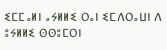ⵉⵎⵎⴰⵍⵏ ⴰⵢⵍⵍⵉ ⵔⴰⵏ ⵉⵎⴷⵔⴰⵡⵏ ⴷ ⵓⵢⵍⵍⵉ ⵙⵙⵓⵎⵔⵏ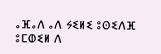ⴰⴼⴰⴷ ⴰⴷ ⵢⵉⵍⵉ ⵓⵙⵉⴷⴼ ⵓⵎⵀⵉⵍ ⴷ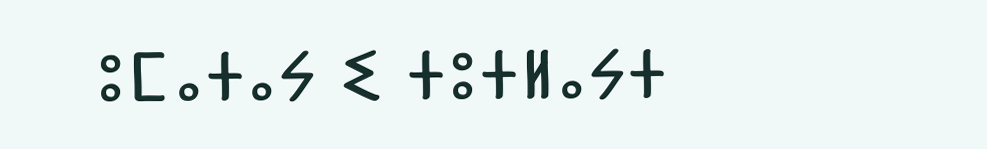ⵓⵎⴰⵜⴰⵢ ⵉ ⵜⵓⵜⵍⴰⵢⵜ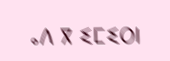ⴰⴷ ⴳ ⵉⵎⵉⵔⵏ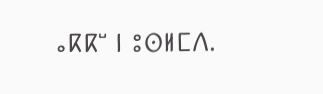ⴰⴽⴽⵯ ⵏ ⵓⵙⵍⵎⴷ.